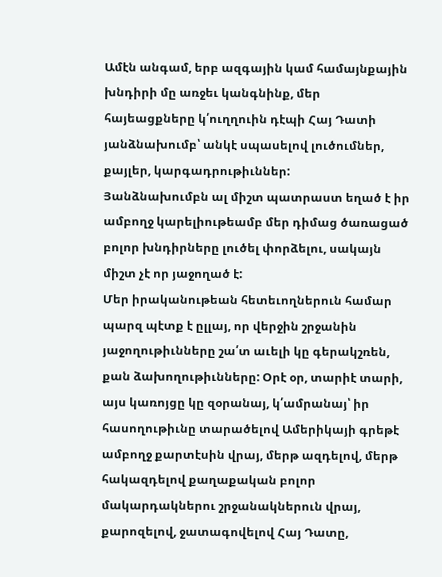Ամէն անգամ, երբ ազգային կամ համայնքային խնդիրի մը առջեւ կանգնինք, մեր հայեացքները կ՛ուղղուին դէպի Հայ Դատի յանձնախումբ՝ անկէ սպասելով լուծումներ, քայլեր, կարգադրութիւններ:
Յանձնախումբն ալ միշտ պատրաստ եղած է իր ամբողջ կարելիութեամբ մեր դիմաց ծառացած բոլոր խնդիրները լուծել փորձելու, սակայն միշտ չէ որ յաջողած է:
Մեր իրականութեան հետեւողներուն համար պարզ պէտք է ըլլայ, որ վերջին շրջանին յաջողութիւնները շա՛տ աւելի կը գերակշռեն, քան ձախողութիւնները: Օրէ օր, տարիէ տարի, այս կառոյցը կը զօրանայ, կ՛ամրանայ՝ իր հասողութիւնը տարածելով Ամերիկայի գրեթէ ամբողջ քարտէսին վրայ, մերթ ազդելով, մերթ հակազդելով քաղաքական բոլոր մակարդակներու շրջանակներուն վրայ, քարոզելով, ջատագովելով Հայ Դատը,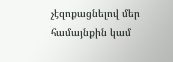չէզոքացնելով մեր համայնքին կամ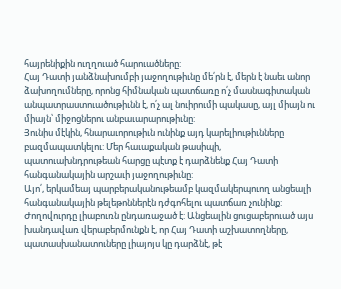հայրենիքին ուղղուած հարուածները:
Հայ Դատի յանձնախումբի յաջողութիւնը մե՛րն է, մերն է նաեւ անոր ձախողումները, որոնց հիմնական պատճառը ո՛չ մասնագիտական անպատրաստուածութիւնն է, ո՛չ ալ նուիրումի պակասը, այլ միայն ու միայն՝ միջոցներու անբաւարարութիւնը:
Յունիս մէկին, հնարաւորութիւն ունինք այդ կարելիութիւնները բազմապատկելու: Մեր հաւաքական թասիպի, պատուախնդրութեան հարցը պէտք է դարձնենք Հայ Դատի հանգանակային արշաւի յաջողութիւնը:
Այո՛, երկամեայ պարբերականութեամբ կազմակերպուող անցեալի հանգանակային թելեթոններէն դժգոհելու պատճառ չունինք: Ժողովուրդը լիաբուռն ընդառաջած է: Անցեալին ցուցաբերուած այս խանդավառ վերաբերմունքն է, որ Հայ Դատի աշխատողները, պատասխանատուները լիայոյս կը դարձնէ, թէ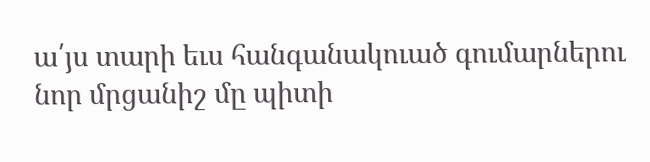ա՛յս տարի եւս հանգանակուած գումարներու նոր մրցանիշ մը պիտի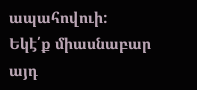ապահովուի:
Եկէ՛ք միասնաբար այդ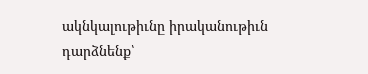ակնկալութիւնը իրականութիւն դարձնենք՝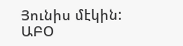Յունիս մէկին:
ԱԲՕ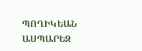ՊՈՂԻԿԵԱՆ
ԱՍՊԱՐԵԶ